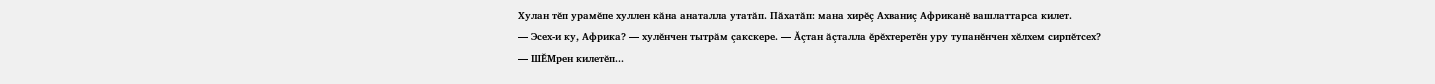Хулан тĕп урамĕпе хуллен кăна анаталла утатăп. Пăхатăп: мана хирĕç Ахваниç Африканĕ вашлаттарса килет.
— Эсех-и ку, Африка? — хулĕнчен тытрăм çакскере. — Ăçтан ăçталла ĕрĕхтеретĕн уру тупанĕнчен хĕлхем сирпĕтсех?
— ШĔМрен килетĕп...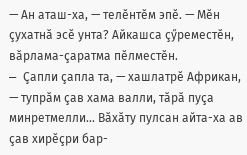— Ан аташ-ха, — телĕнтĕм эпĕ. — Мĕн çухатнă эсĕ унта? Айкашса çӳреместĕн, вăрлама-çаратма пĕлместĕн.
— Çапли çапла та, — хашлатрĕ Африкан, — тупрăм çав хама валли, тăрă пуçа минретмелли... Вăхăту пулсан айта-ха ав çав хирĕçри бар-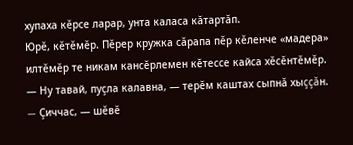хупаха кĕрсе ларар, унта каласа кăтартăп.
Юрĕ, кĕтĕмĕр. Пĕрер кружка сăрапа пĕр кĕленче «мадера» илтĕмĕр те никам кансĕрлемен кĕтессе кайса хĕсĕнтĕмĕр.
— Ну тавай, пуçла калавна, — терĕм каштах сыпнă хыççăн.
— Çиччас, — шĕвĕ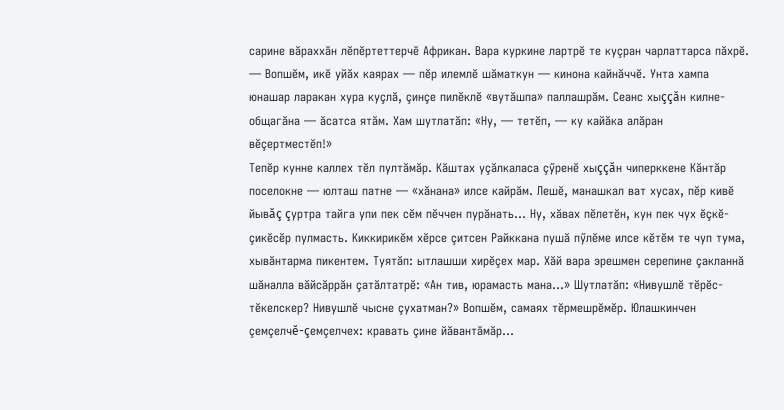сарине вăраххăн лĕпĕртеттерчĕ Африкан. Вара куркине лартрĕ те куçран чарлаттарса пăхрĕ. — Вопшĕм, икĕ уйăх каярах — пĕр илемлĕ шăматкун — кинона кайнăччĕ. Унта хампа юнашар ларакан хура куçлă, çинçе пилĕклĕ «вутăшпа» паллашрăм. Сеанс хыççăн килне-общагăна — ăсатса ятăм. Хам шутлатăп: «Ну, — тетĕп, — ку кайăка алăран вĕçертместĕп!»
Тепĕр кунне каллех тĕл пултăмăр. Кăштах уçăлкаласа çӳренĕ хыççăн чиперккене Кăнтăр поселокне — юлташ патне — «хăнана» илсе кайрăм. Лешĕ, манашкал ват хусах, пĕр кивĕ йывăç çуртра тайга упи пек сĕм пĕччен пурăнать... Ну, хăвах пĕлетĕн, кун пек чух ĕçкĕ-çикĕсĕр пулмасть. Киккирикĕм хĕрсе çитсен Райккана пушă пӳлĕме илсе кĕтĕм те чуп тума, хывăнтарма пикентем. Туятăп: ытлашши хирĕçех мар. Хăй вара эрешмен серепине çакланнă шăналла вăйсăррăн çатăлтатрĕ: «Ан тив, юрамасть мана...» Шутлатăп: «Нивушлĕ тĕрĕс-тĕкелскер? Нивушлĕ чысне çухатман?» Вопшĕм, самаях тĕрмешрĕмĕр. Юлашкинчен çемçелчĕ-çемçелчех: кравать çине йăвантăмăр...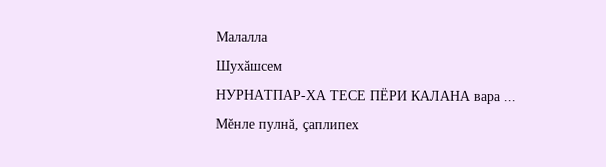Малалла
Шухăшсем
НУРНАТПАР-ХА ТЕСЕ ПЁРИ КАЛАНА вара ...
Мĕнле пулнă, çаплипех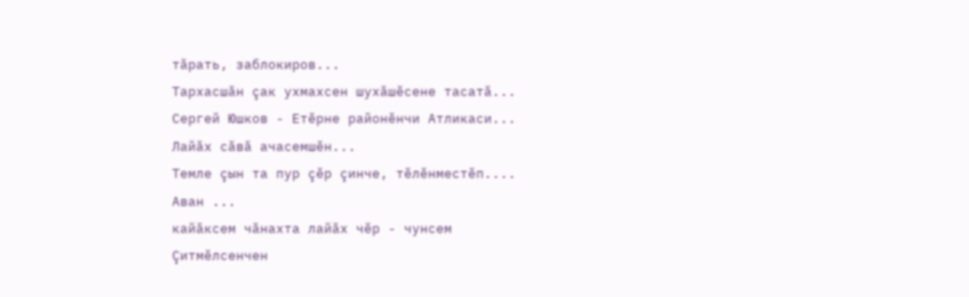тăрать, заблокиров...
Тархасшăн çак ухмахсен шухăшĕсене тасатă...
Сергей Юшков - Етĕрне районĕнчи Атликаси...
Лайăх сăвă ачасемшĕн...
Темле çын та пур çĕр çинче, тĕлĕнместĕп....
Аван ...
кайăксем чăнахта лайăх чĕр - чунсем
Çитмĕлсенчен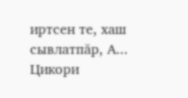иртсен те, хаш сывлатпăр, А...
Цикори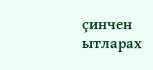çинчен ытларах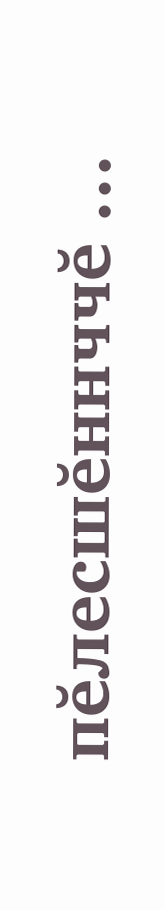пĕлесшĕннччĕ ...